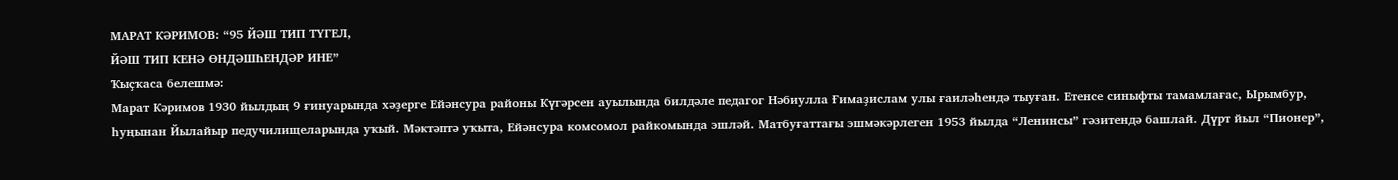МАРАТ КӘРИМОВ: “95 ЙӘШ ТИП ТҮГЕЛ,
ЙӘШ ТИП КЕНӘ ӨНДӘШҺЕНДӘР ИНЕ”
Ҡыҫҡаса белешмә:
Марат Кәримов 1930 йылдың 9 ғинуарында хәҙерге Ейәнсура районы Күгәрсен ауылында билдәле педагог Нәбиулла Ғимаҙислам улы ғаиләһендә тыуған. Етенсе синыфты тамамлағас, Ырымбур, һуңынан Йылайыр педучилищеларында уҡый. Мәктәптә уҡыта, Ейәнсура комсомол райкомында эшләй. Матбуғаттағы эшмәкәрлеген 1953 йылда “Ленинсы” гәзитендә башлай. Дүрт йыл “Пионер”,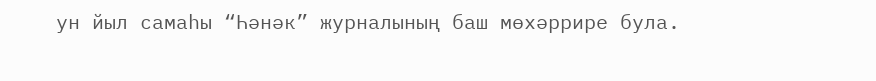ун йыл самаһы “Һәнәк” журналының баш мөхәррире була.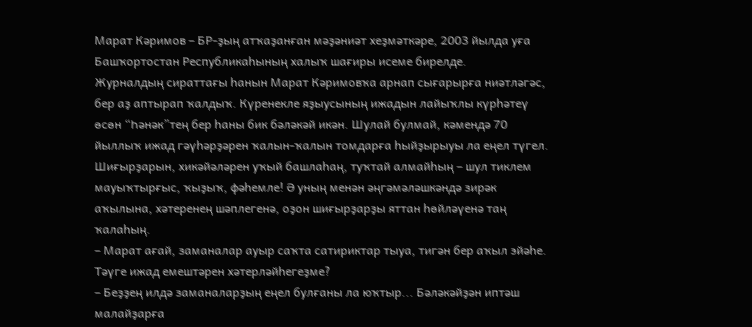Марат Кәримов – БР-ҙың атҡаҙанған мәҙәниәт хеҙмәткәре, 2003 йылда уға Башҡортостан Республикаһының халыҡ шағиры исеме бирелде.
Журналдың сираттағы һанын Марат Кәримовҡа арнап сығарырға ниәтләгәс, бер аҙ аптырап ҡалдыҡ. Күренекле яҙыусының ижадын лайыҡлы күрһәтеү өсөн “Һәнәк”тең бер һаны бик бәләкәй икән. Шулай булмай, кәмендә 70 йыллыҡ ижад гәүһәрҙәрен ҡалын-ҡалын томдарға һыйҙырыуы ла еңел түгел. Шиғырҙарын, хикәйәләрен уҡый башлаһаң, туҡтай алмайһың – шул тиклем мауыҡтырғыс, ҡыҙыҡ, фәһемле! Ә уның менән әңгәмәләшкәндә зирәк аҡылына, хәтеренең шәплегенә, оҙон шиғырҙарҙы яттан һөйләүенә таң ҡалаһың.
– Марат ағай, заманалар ауыр саҡта сатириктар тыуа, тигән бер аҡыл эйәһе. Тәүге ижад емештәрен хәтерләйһегеҙме?
– Беҙҙең илдә заманаларҙың еңел булғаны ла юҡтыр... Бәләкәйҙән иптәш малайҙарға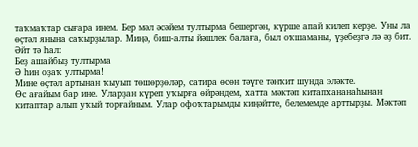таҡмаҡтар сығара инем. Бер мәл әсәйем тултырма бешергән, күрше апай килеп керҙе. Уны ла өҫтәл янына саҡырҙылар. Миңә, биш-алты йәшлек балаға, был оҡшаманы, үҙебеҙгә лә әҙ бит. Әйт тә һал:
Беҙ ашайбыҙ тултырма
Ә һин оҙаҡ ултырма!
Мине өҫтәл артынан ҡыуып төшөрҙөләр, сатира өсөн тәүге тәнҡит шунда эләкте.
Өс ағайым бар ине. Уларҙан күреп уҡырға өйрәндем, хатта мәктәп китапхананаһынан китаптар алып уҡый торғайным. Улар офоҡтарымды киңәйтте, белемемде арттырҙы. Мәктәп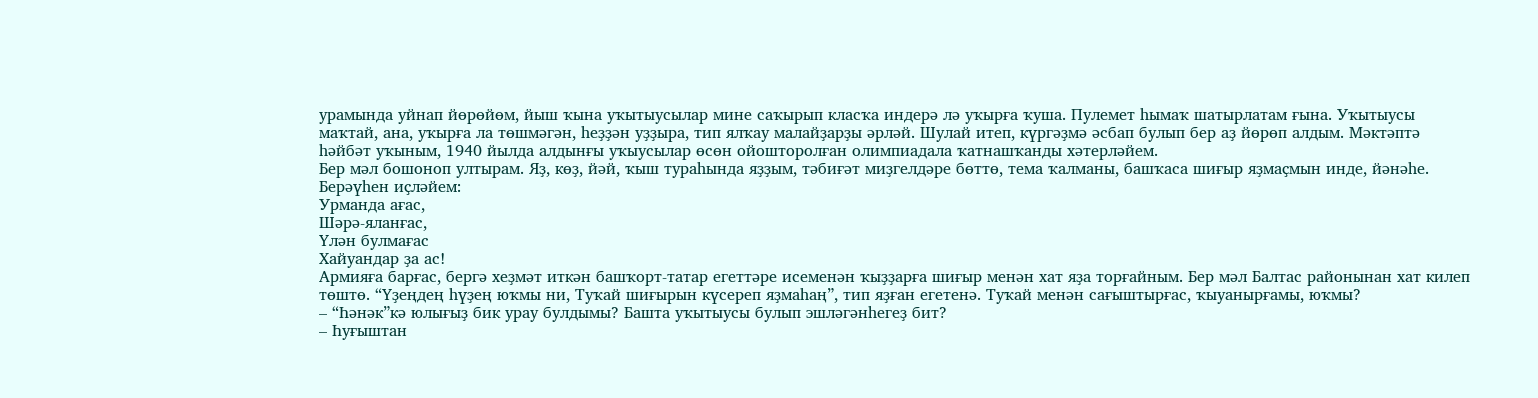урамында уйнап йөрөйөм, йыш ҡына уҡытыусылар мине саҡырып класҡа индерә лә уҡырға ҡуша. Пулемет һымаҡ шатырлатам ғына. Уҡытыусы маҡтай, ана, уҡырға ла төшмәгән, һеҙҙән уҙҙыра, тип ялҡау малайҙарҙы әрләй. Шулай итеп, күргәҙмә әсбап булып бер аҙ йөрөп алдым. Мәктәптә һәйбәт уҡыным, 1940 йылда алдынғы уҡыусылар өсөн ойошторолған олимпиадала ҡатнашҡанды хәтерләйем.
Бер мәл бошоноп ултырам. Яҙ, көҙ, йәй, ҡыш тураһында яҙҙым, тәбиғәт миҙгелдәре бөттө, тема ҡалманы, башҡаса шиғыр яҙмаҫмын инде, йәнәһе. Берәүһен иҫләйем:
Урманда ағас,
Шәрә-яланғас,
Үлән булмағас
Хайуандар ҙа ас!
Армияға барғас, бергә хеҙмәт иткән башҡорт-татар егеттәре исеменән ҡыҙҙарға шиғыр менән хат яҙа торғайным. Бер мәл Балтас районынан хат килеп төштө. “Үҙеңдең һүҙең юҡмы ни, Туҡай шиғырын күсереп яҙмаһаң”, тип яҙған егетенә. Туҡай менән сағыштырғас, ҡыуанырғамы, юҡмы?
– “Һәнәк”кә юлығыҙ бик урау булдымы? Башта уҡытыусы булып эшләгәнһегеҙ бит?
– Һуғыштан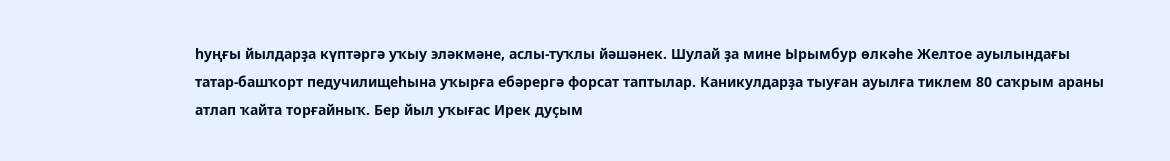һуңғы йылдарҙа күптәргә уҡыу эләкмәне, аслы-туҡлы йәшәнек. Шулай ҙа мине Ырымбур өлкәһе Желтое ауылындағы татар-башҡорт педучилищеһына уҡырға ебәрергә форсат таптылар. Каникулдарҙа тыуған ауылға тиклем 80 саҡрым араны атлап ҡайта торғайныҡ. Бер йыл уҡығас Ирек дуҫым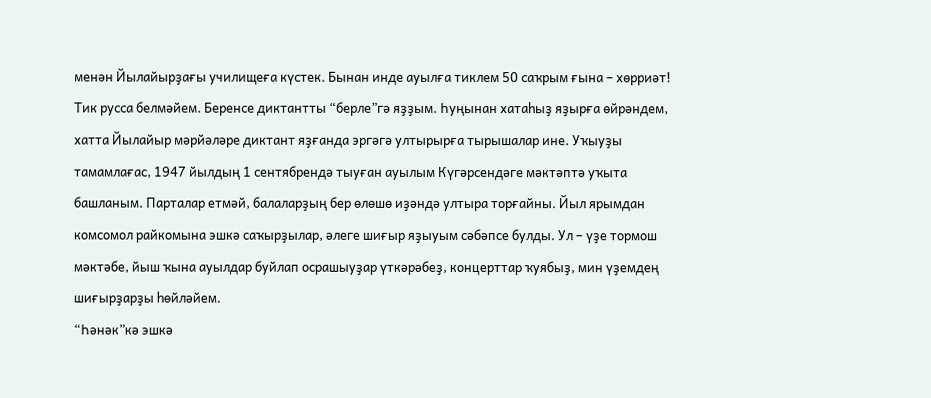менән Йылайырҙағы училищеға күстек. Бынан инде ауылға тиклем 50 саҡрым ғына – хөрриәт! Тик русса белмәйем. Беренсе диктантты “берле”гә яҙҙым. Һуңынан хатаһыҙ яҙырға өйрәндем, хатта Йылайыр мәрйәләре диктант яҙғанда эргәгә ултырырға тырышалар ине. Уҡыуҙы тамамлағас, 1947 йылдың 1 сентябрендә тыуған ауылым Күгәрсендәге мәктәптә уҡыта башланым. Парталар етмәй, балаларҙың бер өлөшө иҙәндә ултыра торғайны. Йыл ярымдан комсомол райкомына эшкә саҡырҙылар, әлеге шиғыр яҙыуым сәбәпсе булды. Ул – үҙе тормош мәктәбе, йыш ҡына ауылдар буйлап осрашыуҙар үткәрәбеҙ, концерттар ҡуябыҙ, мин үҙемдең шиғырҙарҙы һөйләйем.
“Һәнәк”кә эшкә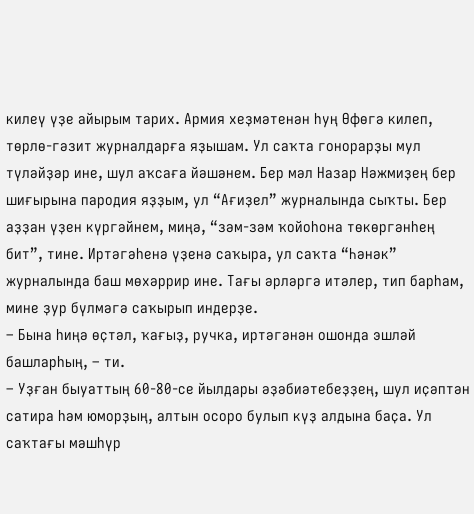килеү үҙе айырым тарих. Армия хеҙмәтенән һуң Өфөгә килеп, төрлө-гәзит журналдарға яҙышам. Ул саҡта гонорарҙы мул түләйҙәр ине, шул аҡсаға йәшәнем. Бер мәл Назар Нәжмиҙең бер шиғырына пародия яҙҙым, ул “Ағиҙел” журналында сыҡты. Бер аҙҙан үҙен күргәйнем, миңә, “зәм-зәм ҡойоһона төкөргәнһең бит”, тине. Иртәгәһенә үҙенә саҡыра, ул саҡта “Һәнәк” журналында баш мөхәррир ине. Тағы әрләргә итәлер, тип барһам, мине ҙур бүлмәгә саҡырып индерҙе.
– Бына һиңә өҫтәл, ҡағыҙ, ручка, иртәгәнән ошонда эшләй башларһың, – ти.
– Уҙған быуаттың 60-80-се йылдары әҙәбиәтебеҙҙең, шул иҫәптән сатира һәм юморҙың, алтын осоро булып күҙ алдына баҫа. Ул саҡтағы мәшһүр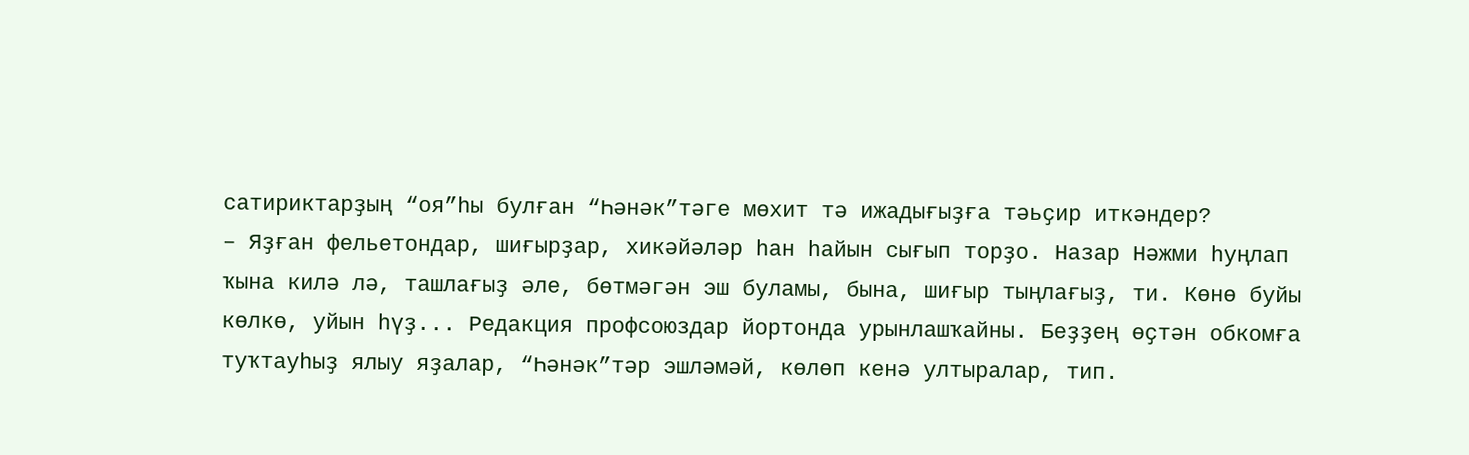сатириктарҙың “оя”һы булған “Һәнәк”тәге мөхит тә ижадығыҙға тәьҫир иткәндер?
– Яҙған фельетондар, шиғырҙар, хикәйәләр һан һайын сығып торҙо. Назар Нәжми һуңлап ҡына килә лә, ташлағыҙ әле, бөтмәгән эш буламы, бына, шиғыр тыңлағыҙ, ти. Көнө буйы көлкө, уйын һүҙ... Редакция профсоюздар йортонда урынлашҡайны. Беҙҙең өҫтән обкомға туҡтауһыҙ ялыу яҙалар, “Һәнәк”тәр эшләмәй, көлөп кенә ултыралар, тип.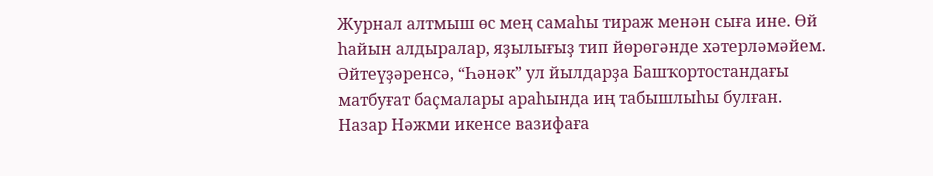Журнал алтмыш өс мең самаһы тираж менән сыға ине. Өй һайын алдыралар, яҙылығыҙ тип йөрөгәнде хәтерләмәйем. Әйтеүҙәренсә, “Һәнәк” ул йылдарҙа Башҡортостандағы матбуғат баҫмалары араһында иң табышлыһы булған.
Назар Нәжми икенсе вазифаға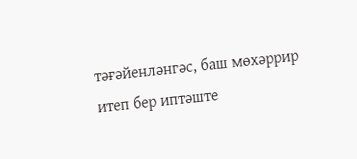тәғәйенләнгәс, баш мөхәррир итеп бер иптәште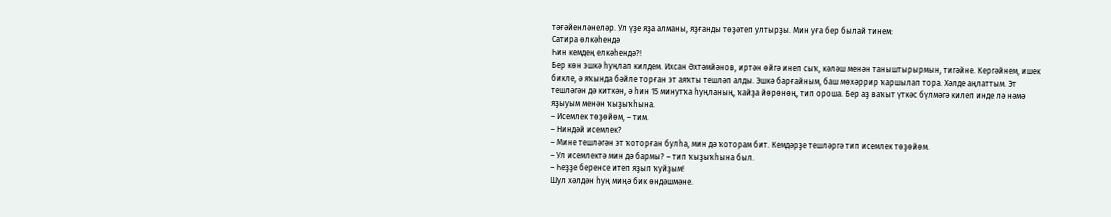тәғәйенләнеләр. Ул үҙе яҙа алманы, яҙғанды төҙәтеп ултырҙы. Мин уға бер былай тинем:
Сатира өлкәһендә
Һин кемдең елкәһендә?!
Бер көн эшкә һуңлап килдем. Ихсан Әхтәмйәнов, иртән өйгә инеп сыҡ, кәләш менән таныштырырмын, тигәйне. Кергәйнем, ишек бикле, ә яҡында бәйле торған эт аяҡты тешләп алды. Эшкә барғайным, баш мөхәррир ҡаршылап тора. Хәлде аңлаттым. Эт тешләгән дә киткән, ә һин 15 минутҡа һуңланың, ҡайҙа йөрөнөң, тип ороша. Бер аҙ ваҡыт үткәс бүлмәгә килеп инде лә нәмә яҙыуым менән ҡыҙыҡһына.
– Исемлек төҙөйөм, – тим.
– Ниндәй исемлек?
– Мине тешләгән эт ҡоторған булһа, мин дә ҡоторам бит. Кемдәрҙе тешләргә тип исемлек төҙөйөм.
– Ул исемлектә мин дә бармы? – тип ҡыҙыҡһына был.
– Һеҙҙе беренсе итеп яҙып ҡуйҙым!
Шул хәлдән һуң миңә бик өндәшмәне.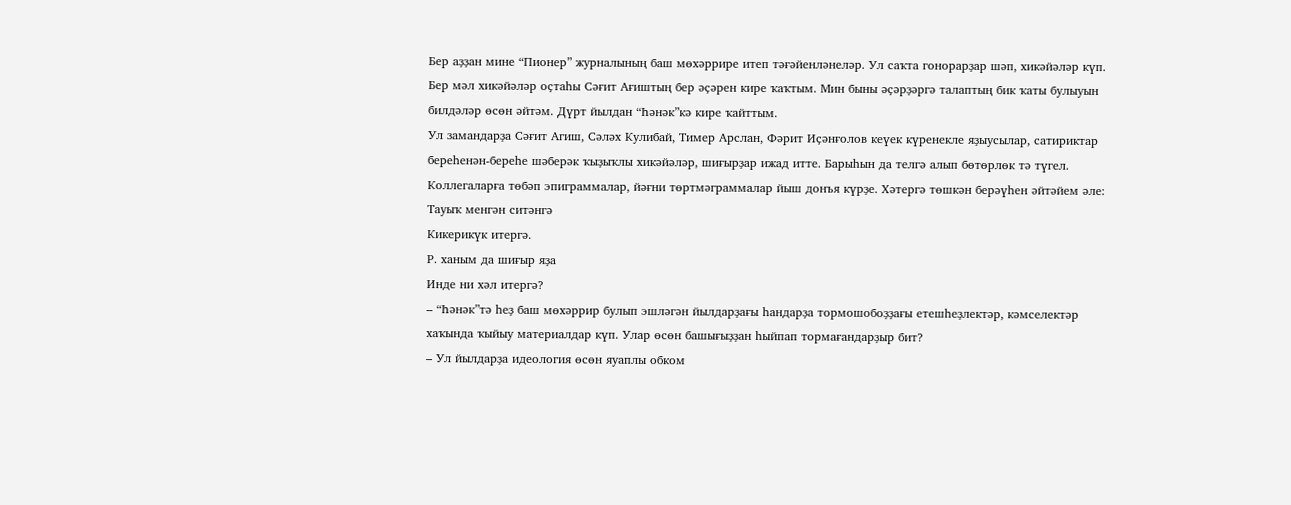Бер аҙҙан мине “Пионер” журналының баш мөхәррире итеп тәғәйенләнеләр. Ул саҡта гонорарҙар шәп, хикәйәләр күп. Бер мәл хикәйәләр оҫтаһы Сәғит Ағиштың бер әҫәрен кире ҡаҡтым. Мин быны әҫәрҙәргә талаптың бик ҡаты булыуын билдәләр өсөн әйтәм. Дүрт йылдан “Һәнәк”кә кире ҡайттым.
Ул замандарҙа Сәғит Агиш, Сәләх Кулибай, Тимер Арслан, Фәрит Иҫәнғолов кеүек күренекле яҙыусылар, сатириктар береһенән-береһе шәберәк ҡыҙыҡлы хикәйәләр, шиғырҙар ижад итте. Барыһын да телгә алып бөтөрлөк тә түгел. Коллегаларға төбәп эпиграммалар, йәғни төртмәграммалар йыш донъя күрҙе. Хәтергә төшкән берәүһен әйтәйем әле:
Тауыҡ менгән ситәнгә
Кикерикүк итергә.
Р. ханым да шиғыр яҙа
Инде ни хәл итергә?
– “Һәнәк”тә һеҙ баш мөхәррир булып эшләгән йылдарҙағы һандарҙа тормошобоҙҙағы етешһеҙлектәр, кәмселектәр хаҡында ҡыйыу материалдар күп. Улар өсөн башығыҙҙан һыйпап тормағандарҙыр бит?
– Ул йылдарҙа идеология өсөн яуаплы обком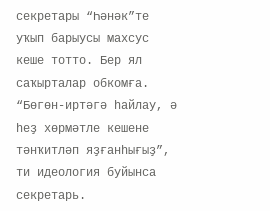секретары “Һәнәк”те уҡып барыусы махсус кеше тотто. Бер ял саҡырталар обкомға. “Бөгөн-иртәгә һайлау, ә һеҙ хөрмәтле кешене тәнҡитләп яҙғанһығыҙ”, ти идеология буйынса секретарь.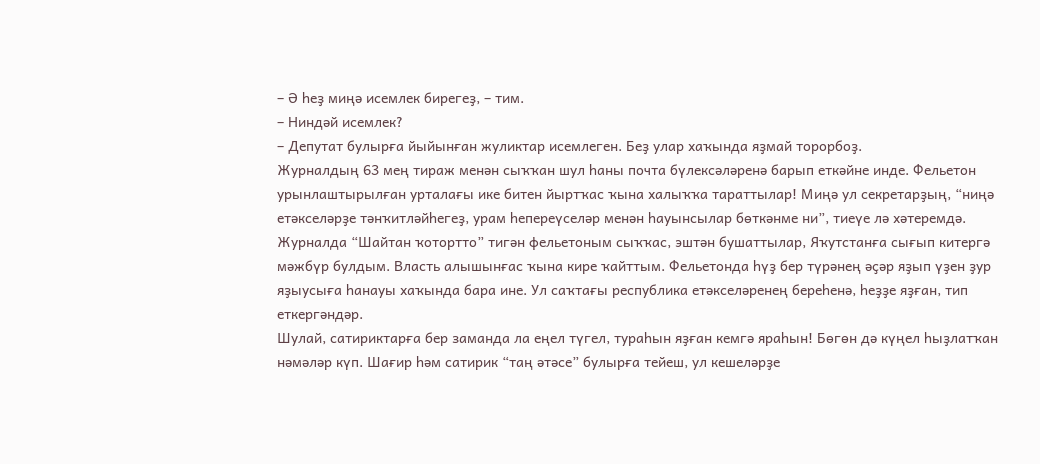– Ә һеҙ миңә исемлек бирегеҙ, – тим.
– Ниндәй исемлек?
– Депутат булырға йыйынған жуликтар исемлеген. Беҙ улар хаҡында яҙмай торорбоҙ.
Журналдың 63 мең тираж менән сыҡҡан шул һаны почта бүлексәләренә барып еткәйне инде. Фельетон урынлаштырылған урталағы ике битен йыртҡас ҡына халыҡҡа тараттылар! Миңә ул секретарҙың, “ниңә етәкселәрҙе тәнҡитләйһегеҙ, урам һепереүселәр менән һауынсылар бөткәнме ни”, тиеүе лә хәтеремдә. Журналда “Шайтан ҡотортто” тигән фельетоным сыҡҡас, эштән бушаттылар, Яҡутстанға сығып китергә мәжбүр булдым. Власть алышынғас ҡына кире ҡайттым. Фельетонда һүҙ бер түрәнең әҫәр яҙып үҙен ҙур яҙыусыға һанауы хаҡында бара ине. Ул саҡтағы республика етәкселәренең береһенә, һеҙҙе яҙған, тип еткергәндәр.
Шулай, сатириктарға бер заманда ла еңел түгел, тураһын яҙған кемгә яраһын! Бөгөн дә күңел һыҙлатҡан нәмәләр күп. Шағир һәм сатирик “таң әтәсе” булырға тейеш, ул кешеләрҙе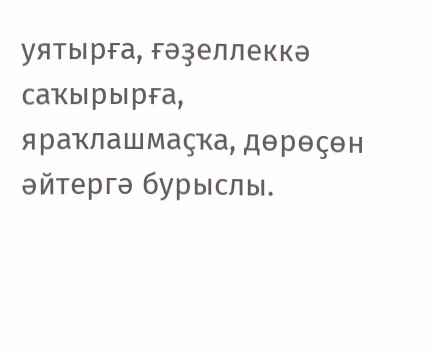уятырға, ғәҙеллеккә саҡырырға, яраҡлашмаҫҡа, дөрөҫөн әйтергә бурыслы.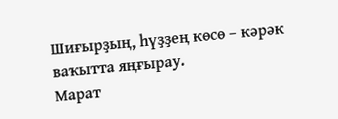Шиғырҙың, һүҙҙең көсө – кәрәк ваҡытта яңғырау.
Марат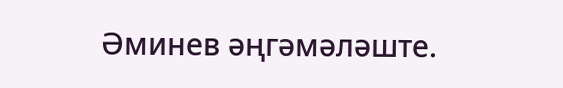Әминев әңгәмәләште.